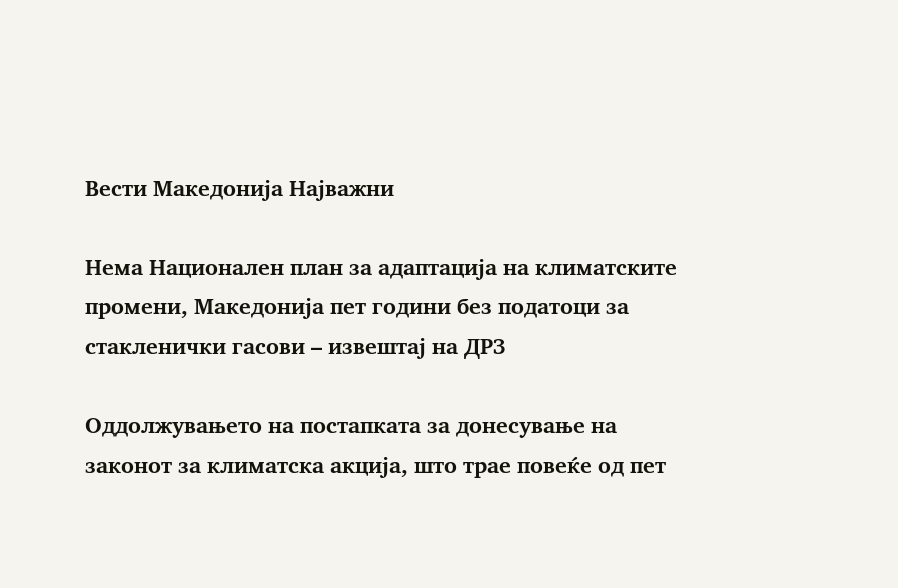Вести Македонија Најважни

Нема Национален план за адаптација на климатските промени, Македонија пет години без податоци за стакленички гасови – извештај на ДРЗ

Оддолжувањето на постапката за донесување на законот за климатска акција, што трае повеќе од пет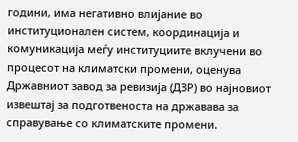години, има негативно влијание во институционален систем, координација и комуникација меѓу институциите вклучени во процесот на климатски промени, оценува Државниот завод за ревизија (ДЗР) во најновиот извештај за подготвеноста на државава за справување со климатските промени.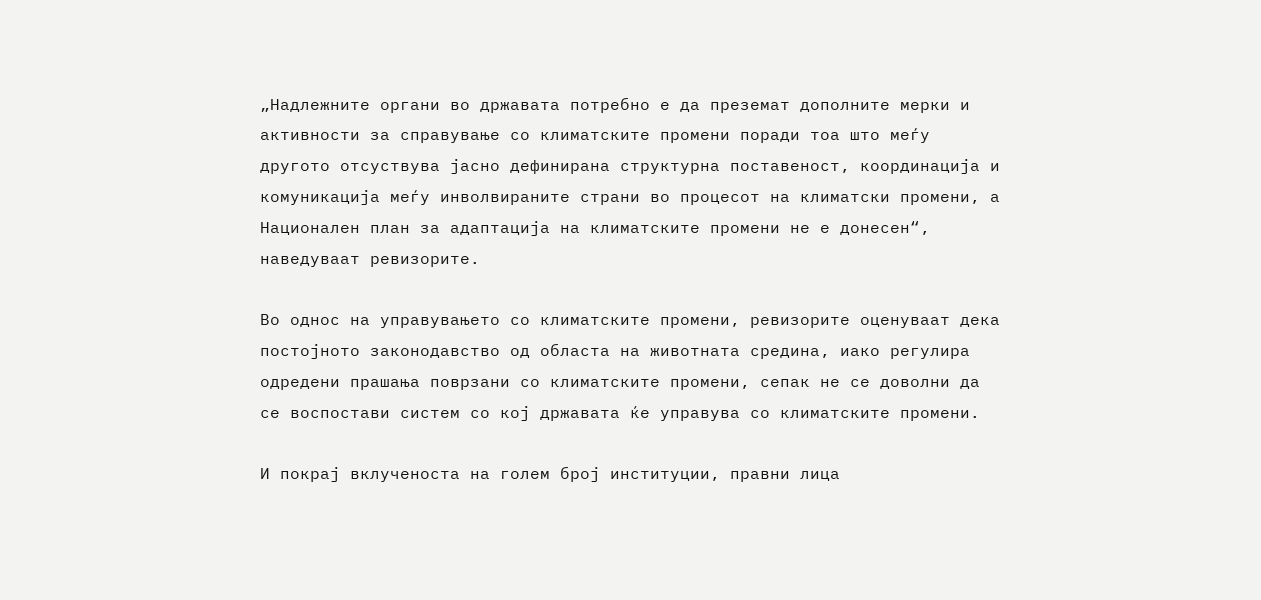„Надлежните органи во државата потребно е да преземат дополните мерки и активности за справување со климатските промени поради тоа што меѓу другото отсуствува јасно дефинирана структурна поставеност, координација и комуникација меѓу инволвираните страни во процесот на климатски промени, а Национален план за адаптација на климатските промени не е донесен“, наведуваат ревизорите.

Во однос на управувањето со климатските промени, ревизорите оценуваат дека постојното законодавство од областа на животната средина, иако регулира одредени прашања поврзани со климатските промени, сепак не се доволни да се воспостави систем со кој државата ќе управува со климатските промени.

И покрај вклученоста на голем број институции, правни лица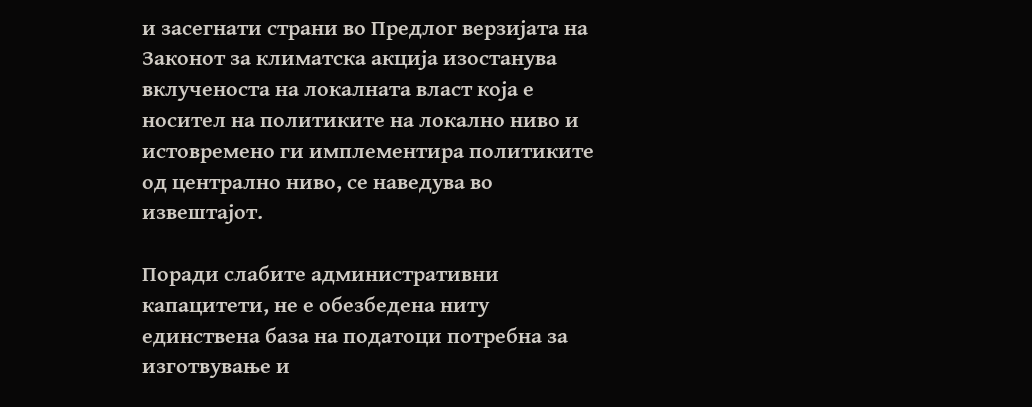и засегнати страни во Предлог верзијата на Законот за климатска акција изостанува вклученоста на локалната власт која е носител на политиките на локално ниво и истовремено ги имплементира политиките од централно ниво, се наведува во извештајот.

Поради слабите административни капацитети, не е обезбедена ниту единствена база на податоци потребна за изготвување и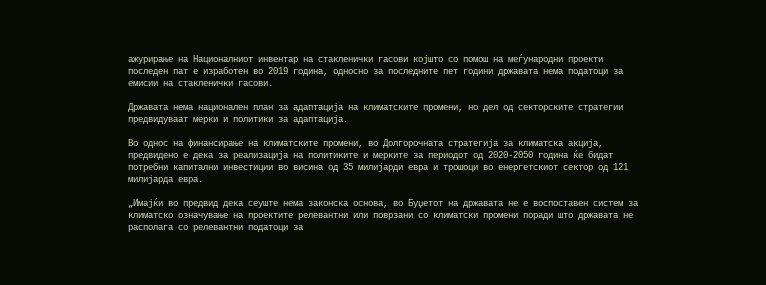ажурирање на Националниот инвентар на стакленички гасови којшто со помош на меѓународни проекти последен пат е изработен во 2019 година, односно за последните пет години државата нема податоци за емисии на стакленички гасови.

Државата нема национален план за адаптација на климатските промени, но дел од секторските стратегии предвидуваат мерки и политики за адаптација.

Во однос на финансирање на климатските промени, во Долгорочната стратегија за климатска акција, предвидено е дека за реализација на политиките и мерките за периодот од 2020-2050 година ќе бидат потребни капитални инвестиции во висина од 35 милијарди евра и трошоци во енергетскиот сектор од 121 милијарда евра.

„Имајќи во предвид дека сеуште нема законска основа, во Буџетот на државата не е воспоставен систем за климатско означување на проектите релевантни или поврзани со климатски промени поради што државата не располага со релевантни податоци за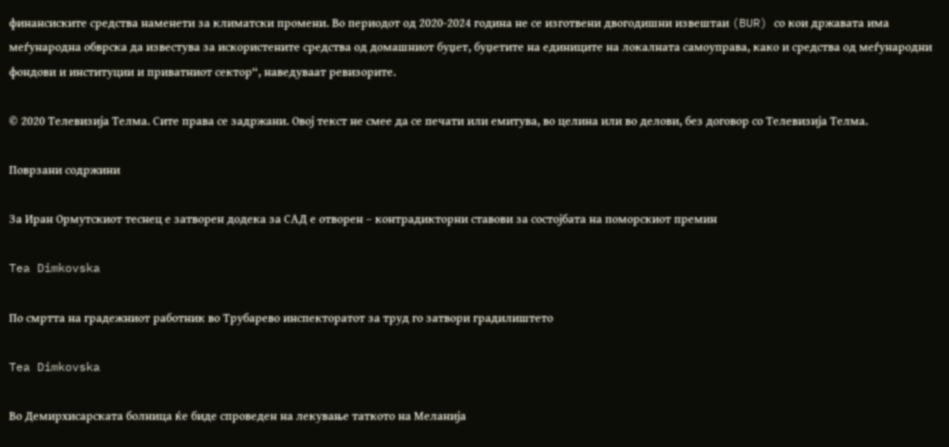финансиските средства наменети за климатски промени. Во периодот од 2020-2024 година не се изготвени двогодишни извештаи (BUR) со кои државата има меѓународна обврска да известува за искористените средства од домашниот буџет, буџетите на единиците на локалната самоуправа, како и средства од меѓународни фондови и институции и приватниот сектор“, наведуваат ревизорите.

© 2020 Телевизија Телма. Сите права се задржани. Овој текст не смее да се печати или емитува, во целина или во делови, без договор со Телевизија Телма.

Поврзани содржини

За Иран Ормутскиот теснец е затворен додека за САД е отворен – контрадикторни ставови за состојбата на поморскиот премин

Tea Dimkovska

По смртта на градежниот работник во Трубарево инспекторатот за труд го затвори градилиштето

Tea Dimkovska

Во Демирхисарската болница ќе биде спроведен на лекување таткото на Меланија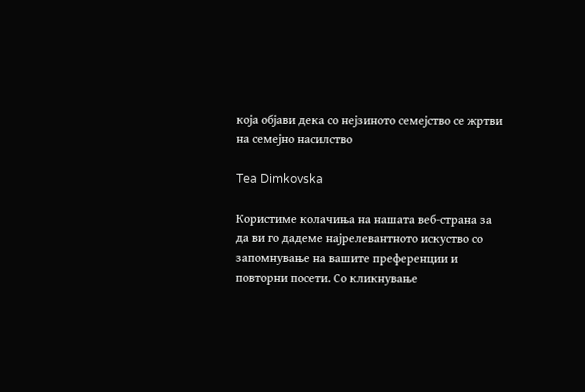која објави дека со нејзиното семејство се жртви на семејно насилство

Tea Dimkovska

Користиме колачиња на нашата веб-страна за да ви го дадеме најрелевантното искуство со запомнување на вашите преференции и повторни посети. Со кликнување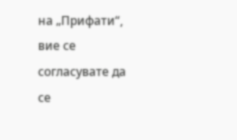на „Прифати“, вие се согласувате да се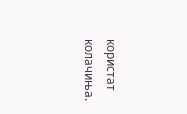користат колачиња.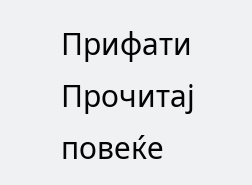Прифати Прочитај повеќе